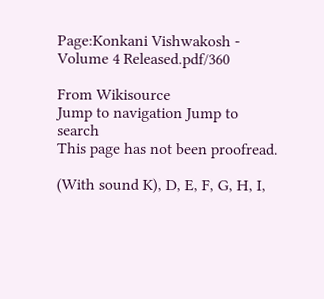Page:Konkani Vishwakosh - Volume 4 Released.pdf/360

From Wikisource
Jump to navigation Jump to search
This page has not been proofread.

(With sound K), D, E, F, G, H, I,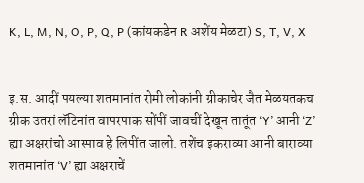K, L, M, N, O, P, Q, P (कांयकडेन R अशेंय मेळटा) S, T, V, X


इ.स. आदीं पयल्या शतमानांत रोमी लोकांनी ग्रीकाचेर जैत मेळयतकच ग्रीक उतरां लॅटिनांत वापरपाक सोंपीं जावचीं देखून तातूंत ‘Y’ आनी ‘Z’ ह्या अक्षरांचो आस्पाव हे लिपींत जालो. तशेंच इकराव्या आनी बाराव्या शतमानांत ‘V’ ह्या अक्षराचें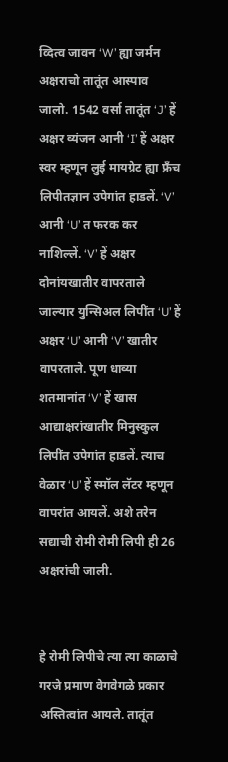व्दित्व जावन ‘W’ ह्या जर्मन अक्षराचो तातूंत आस्पाव जालो. 1542 वर्सा तातूंत ‘J’ हें अक्षर व्यंजन आनी ‘I’ हें अक्षर स्वर म्हणून लुई मायग्रेट ह्या फ्रँच लिपीतज्ञान उपेगांत हाडलें. ‘V’ आनी ‘U’ त फरक कर नाशिल्लें. ‘V’ हें अक्षर दोनांयखातीर वापरताले जाल्यार युन्सिअल लिपींत ‘U’ हें अक्षर ‘U’ आनी ‘V’ खातीर वापरताले. पूण धाव्या शतमानांत ‘V’ हें खास आद्याक्षरांखातीर मिनुस्कुल लिपींत उपेगांत हाडलें. त्याच वेळार ‘U’ हें स्मॉल लॅटर म्हणून वापरांत आयलें. अशे तरेन सद्याची रोमी रोमी लिपी ही 26 अक्षरांची जाली.


हे रोमी लिपीचे त्या त्या काळाचे गरजे प्रमाण वेगवेगळे प्रकार अस्तित्वांत आयले. तातूंत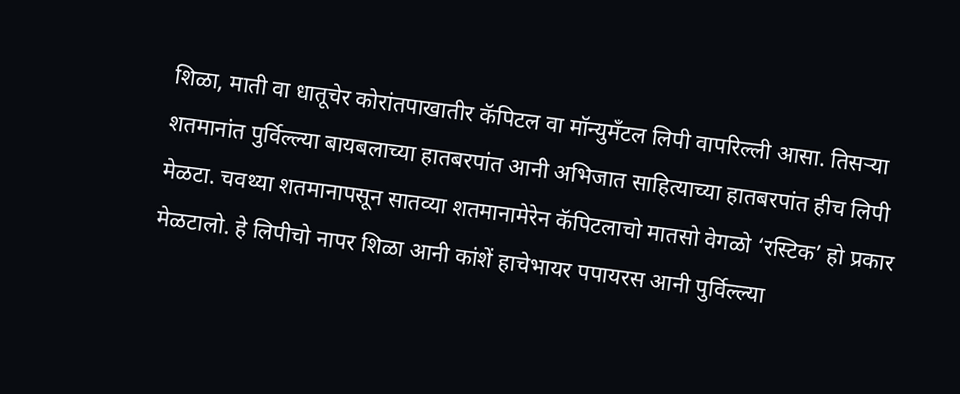शिळा, माती वा धातूचेर कोरांतपाखातीर कॅपिटल वा मॉन्युमँटल लिपी वापरिल्ली आसा. तिसऱ्या शतमानांत पुर्विल्ल्या बायबलाच्या हातबरपांत आनी अभिजात साहित्याच्या हातबरपांत हीच लिपी मेळटा. चवथ्या शतमानापसून सातव्या शतमानामेरेन कॅपिटलाचो मातसो वेगळो ‘रस्टिक’ हो प्रकार मेळटालो. हे लिपीचो नापर शिळा आनी कांशें हाचेभायर पपायरस आनी पुर्विल्ल्या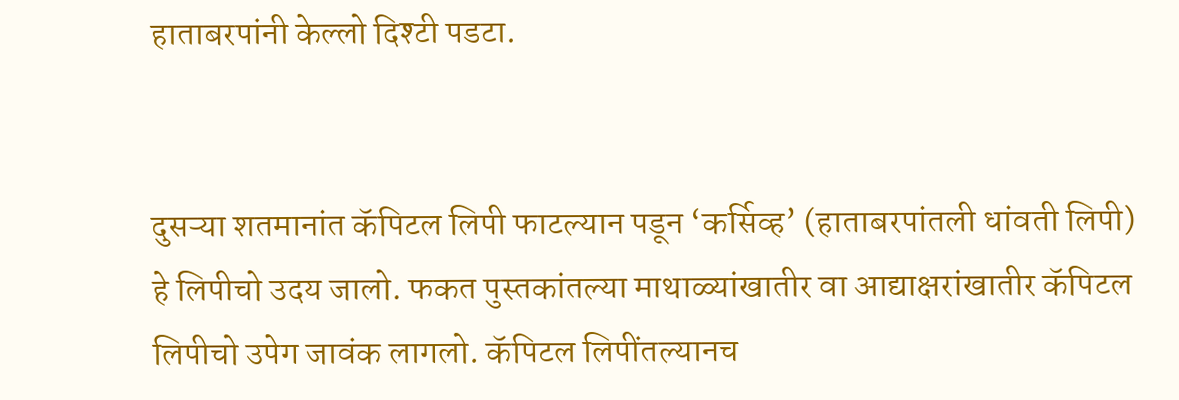हाताबरपांनी केल्लो दिश्टी पडटा.


दुसऱ्या शतमानांत कॅपिटल लिपी फाटल्यान पडून ‘कर्सिव्ह’ (हाताबरपांतली धांवती लिपी) हे लिपीचो उदय जालो. फकत पुस्तकांतल्या माथाळ्यांखातीर वा आद्याक्षरांखातीर कॅपिटल लिपीचो उपेग जावंक लागलो. कॅपिटल लिपींतल्यानच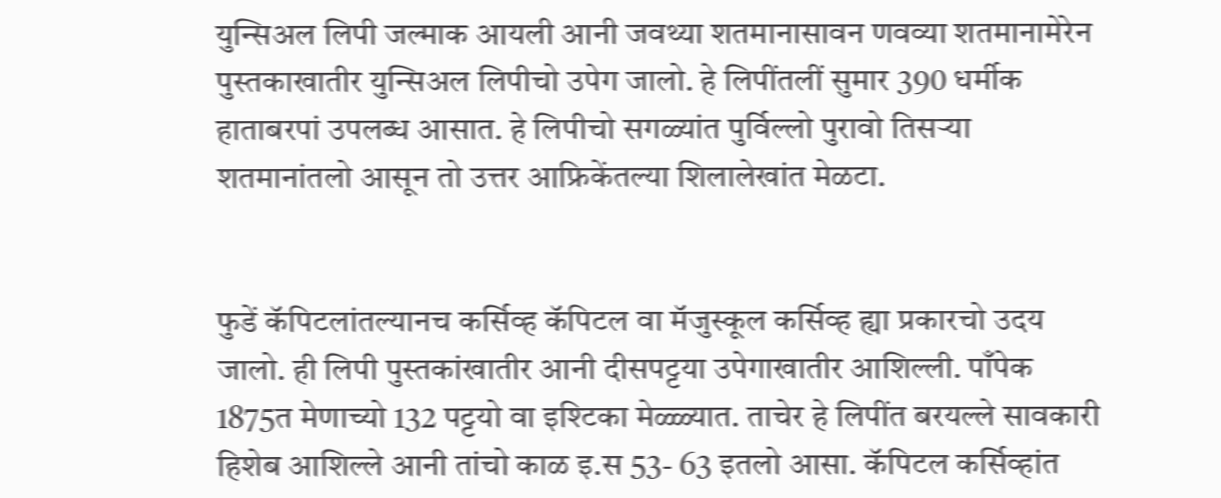युन्सिअल लिपी जल्माक आयली आनी जवथ्या शतमानासावन णवव्या शतमानामेरेन पुस्तकाखातीर युन्सिअल लिपीचो उपेग जालो. हे लिपींतलीं सुमार 390 धर्मीक हाताबरपां उपलब्ध आसात. हे लिपीचो सगळ्यांत पुर्विल्लो पुरावो तिसऱ्या शतमानांतलो आसून तो उत्तर आफ्रिकेंतल्या शिलालेखांत मेळटा.


फुडें कॅपिटलांतल्यानच कर्सिव्ह कॅपिटल वा मॅजुस्कूल कर्सिव्ह ह्या प्रकारचो उदय जालो. ही लिपी पुस्तकांखातीर आनी दीसपट्टया उपेगाखातीर आशिल्ली. पाँपेक 1875त मेणाच्यो 132 पट्टयो वा इश्टिका मेळ्ळ्यात. ताचेर हे लिपींत बरयल्ले सावकारी हिशेब आशिल्ले आनी तांचो काळ इ.स 53- 63 इतलो आसा. कॅपिटल कर्सिव्हांत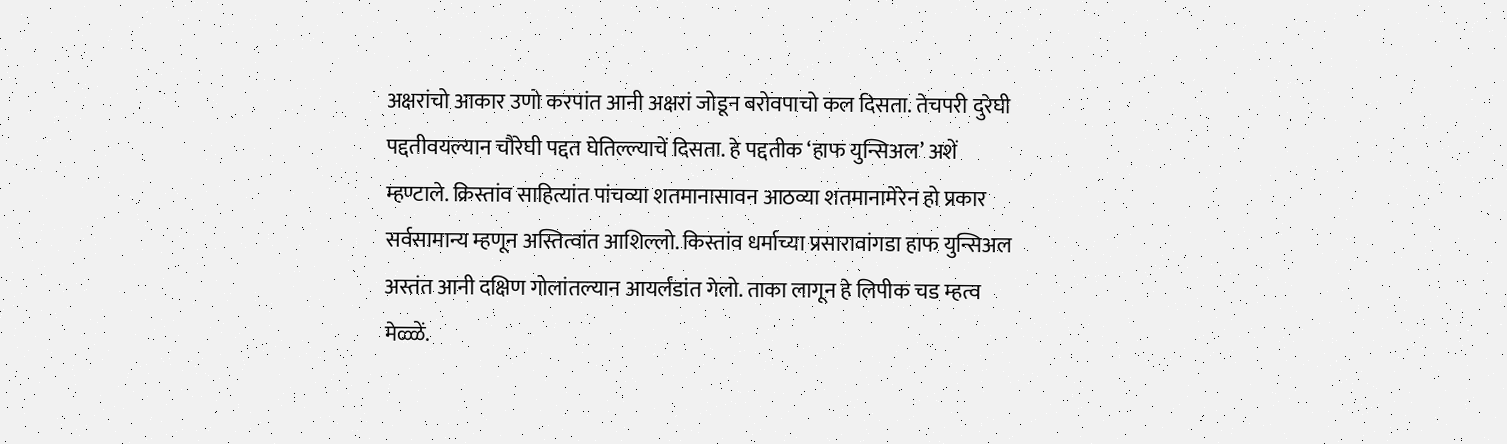अक्षरांचो आकार उणो करपांत आनी अक्षरां जोडून बरोवपाचो कल दिसता. तेचपरी दुरेघी पद्दतीवयल्यान चौरेघी पद्दत घेतिल्ल्याचें दिसता. हे पद्दतीक ‘हाफ युन्सिअल’ अशें म्हण्टाले. क्रिस्तांव साहित्यांत पांचव्या शतमानासावन आठव्या शतमानामेरेन हो प्रकार सर्वसामान्य म्हणून अस्तित्वांत आशिल्लो. किस्तांव धर्माच्या प्रसारावांगडा हाफ युन्सिअल अस्तंत आनी दक्षिण गोलांतल्यान आयर्लंडांत गेलो. ताका लागून हे लिपीक चड म्हत्व मेळ्ळें.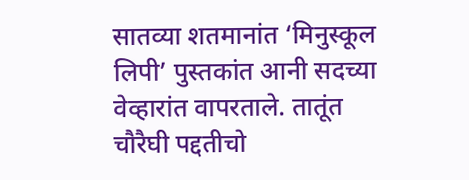सातव्या शतमानांत ‘मिनुस्कूल लिपी’ पुस्तकांत आनी सदच्या वेव्हारांत वापरताले. तातूंत चौरैघी पद्दतीचो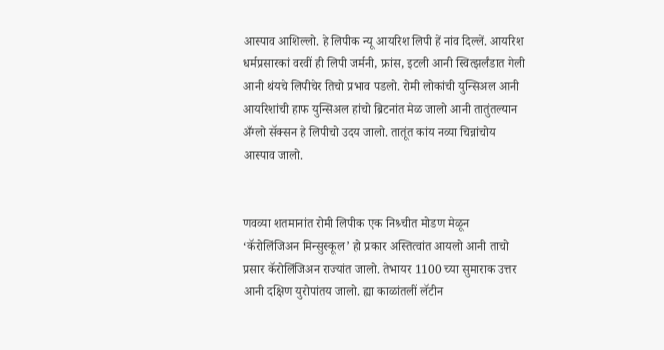आस्पाव आशिल्लो. हे लिपीक न्यू आयरिश लिपी हें नांव दिल्लें. आयरिश धर्मप्रसारकां वरवीं ही लिपी जर्मनी, फ्रांस, इटली आनी स्वित्झर्लंडात गेली आनी थंयचे लिपीचेर तिचो प्रभाव पडलो. रोमी लोकांची युन्सिअल आनी आयरिशांची हाफ युन्सिअल हांचो ब्रिटनांत मेळ जालो आनी तातुंतल्यान अँग्लो सॅक्सन हे लिपीचो उदय जालो. तातूंत कांय नव्या चिन्नांचोय आस्पाव जालो.


णवव्या शतमानांत रोमी लिपीक एक निश्र्चीत मोडण मेळून ‘कॅरोलिंजिअन मिन्सुस्कूल’ हो प्रकार अस्तित्वांत आयलो आनी ताचो प्रसार कॅरोलिंजिअन राज्यांत जालो. तेभायर 1100 च्या सुमाराक उत्तर आनी दक्षिण युरोपांतय जालो. ह्या काळांतलीं लॅटीन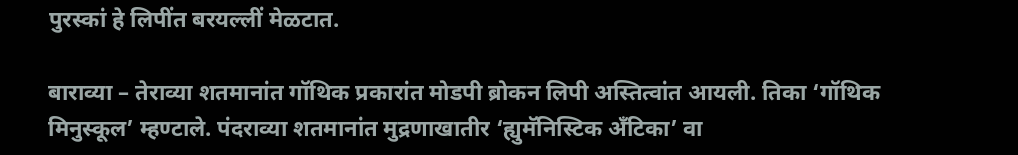पुरस्कां हे लिपींत बरयल्लीं मेळटात.

बाराव्या – तेराव्या शतमानांत गॉथिक प्रकारांत मोडपी ब्रोकन लिपी अस्तित्वांत आयली. तिका ‘गॉथिक मिनुस्कूल’ म्हण्टाले. पंदराव्या शतमानांत मुद्रणाखातीर ‘ह्युमॅनिस्टिक अँटिका’ वा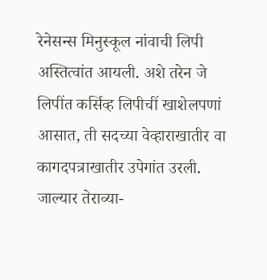रेनेसन्स मिनुस्कूल नांवाची लिपी अस्तित्वांत आयली. अशे तरेन जे लिपींत कर्सिव्ह लिपीचीं खाशेलपणां आसात, ती सदच्या वेव्हाराखातीर वा कागदपत्राखातीर उपेगांत उरली. जाल्यार तेराव्या-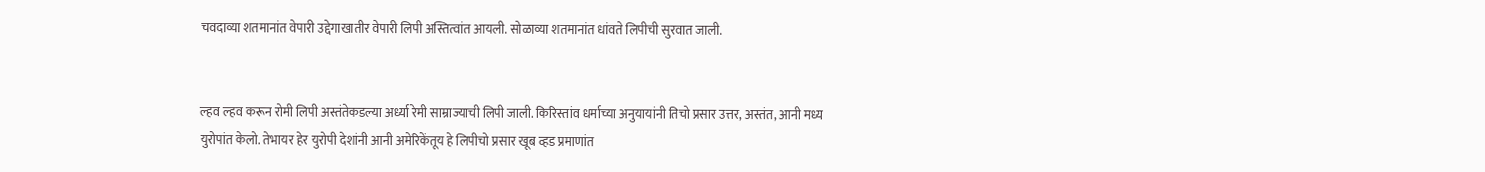चवदाव्या शतमानांत वेपारी उद्देगाखातीर वेपारी लिपी अस्तित्वांत आयली. सोळाव्या शतमानांत धांवते लिपीची सुरवात जाली.


ल्हव ल्हव करून रोमी लिपी अस्तंतेकडल्या अर्ध्या रेमी साम्राज्याची लिपी जाली. किरिस्तांव धर्माच्या अनुयायांनी तिचो प्रसार उत्तर, अस्तंत, आनी मध्य युरोपांत केलो. तेभायर हेर युरोपी देशांनी आनी अमेरिकेंतूय हे लिपीचो प्रसार खूब व्हड प्रमाणांत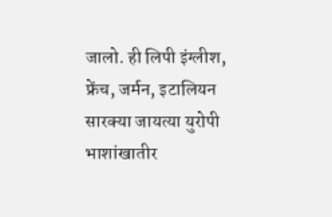जालो. ही लिपी इंग्लीश, फ्रेंच, जर्मन, इटालियन सारक्या जायत्या युरोपी भाशांखातीर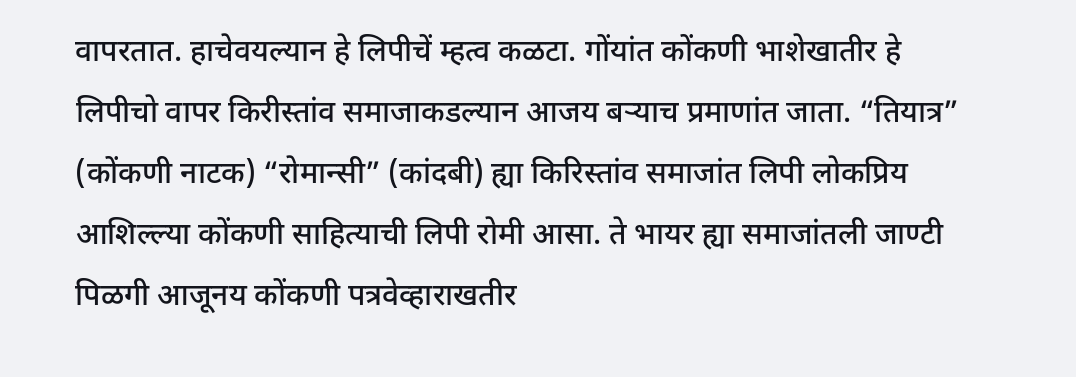वापरतात. हाचेवयल्यान हे लिपीचें म्हत्व कळटा. गोंयांत कोंकणी भाशेखातीर हे लिपीचो वापर किरीस्तांव समाजाकडल्यान आजय बऱ्याच प्रमाणांत जाता. “तियात्र” (कोंकणी नाटक) “रोमान्सी” (कांदबी) ह्या किरिस्तांव समाजांत लिपी लोकप्रिय आशिल्ल्या कोंकणी साहित्याची लिपी रोमी आसा. ते भायर ह्या समाजांतली जाण्टी पिळगी आजूनय कोंकणी पत्रवेव्हाराखतीर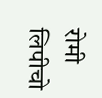रोमी लिपीचो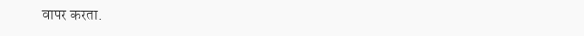वापर करता.